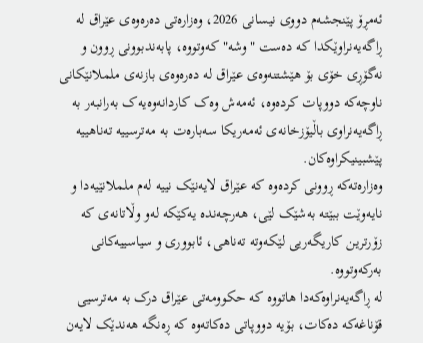ئەمڕۆ پێنجشەم دووی نیسانی 2026، وەزارەتی دەرەوەی عێراق لە ڕاگەیەنراوێکدا کە دەست "وشە" کەوتووە، پابەندبوونی ڕوون و نەگۆڕی خۆی بۆ هێشتنەوەی عێراق لە دەرەوەی بازنەی ململانێکانی ناوچەکە دووپات کردەوە، ئەمەش وەک کاردانەوەیەک بەرانبەر بە ڕاگەیەنراوی باڵیۆزخانەی ئەمەریکا سەبارەت بە مەترسییە تەناهییە پێشبینیکراوەکان.
وەزارەتەکە ڕوونی کردەوە کە عێراق لایەنێک نییە لەم ململانێیەدا و نایەوێت ببێتە بەشێک لێی، هەرچەندە یەکێکە لەو وڵاتانەی کە زۆرترین کاریگەریی لێکەوتە تەناهی، ئابووری و سیاسییەکانی بەرکەوتووە.
لە ڕاگەیەنراوەکەدا هاتووە کە حكوومەتی عێراق درک بە مەترسیی قۆناغەکە دەکات، بۆیە دووپاتی دەکاتەوە کە ڕەنگە هەندێک لایەن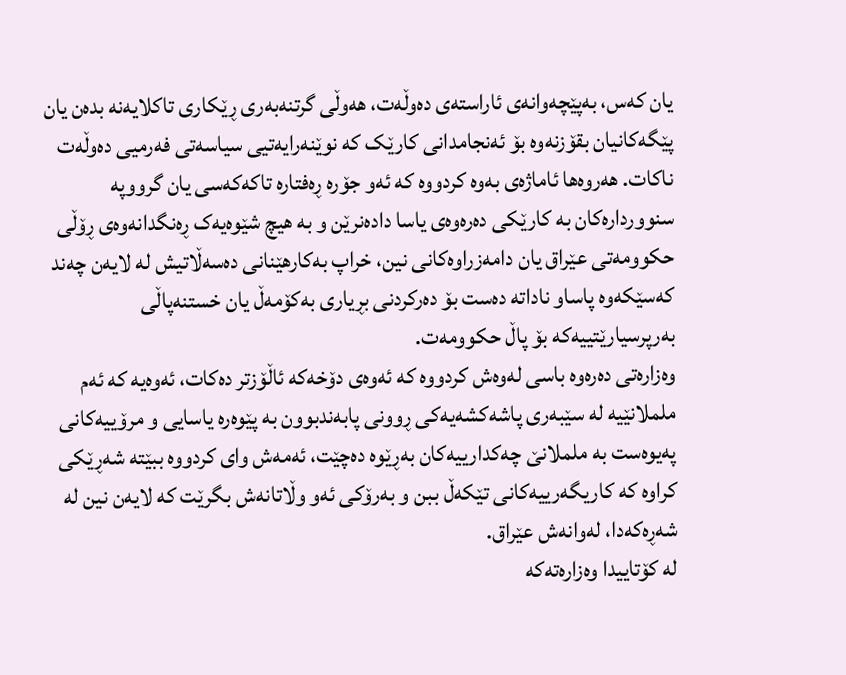یان کەس، بەپێچەوانەی ئاراستەی دەوڵەت، هەوڵی گرتنەبەری ڕێکاری تاکلایەنە بدەن یان پێگەکانیان بقۆزنەوە بۆ ئەنجامدانی کارێک کە نوێنەرایەتیی سیاسەتی فەرمیی دەوڵەت ناکات. هەروەها ئاماژەی بەوە کردووە کە ئەو جۆرە ڕەفتارە تاکەکەسی یان گرووپە سنووردارەکان بە کارێکی دەرەوەی یاسا دادەنرێن و بە هیچ شێوەیەک ڕەنگدانەوەی ڕۆڵی حكوومەتی عێراق یان دامەزراوەکانی نین، خراپ بەکارهێنانی دەسەڵاتیش لە لایەن چەند کەسێکەوە پاساو ناداتە دەست بۆ دەرکردنی بڕیاری بەکۆمەڵ یان خستنەپاڵی بەرپرسیارێتییەکە بۆ پاڵ حكوومەت.
وەزارەتی دەرەوە باسی لەوەش کردووە کە ئەوەی دۆخەکە ئاڵۆزتر دەکات، ئەوەیە کە ئەم ململانێیە لە سێبەری پاشەکشەیەکی ڕوونی پابەندبوون بە پێوەرە یاسایی و مرۆییەکانی پەیوەست بە ململانێ چەکدارییەکان بەڕێوە دەچێت، ئەمەش وای کردووە ببێتە شەڕێکی کراوە کە کاریگەرییەکانی تێکەڵ ببن و بەرۆکی ئەو وڵاتانەش بگرێت کە لایەن نین لە شەڕەکەدا، لەوانەش عێراق.
لە کۆتاییدا وەزارەتەکە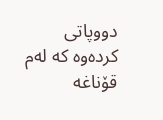دووپاتی کردەوە کە لەم قۆناغە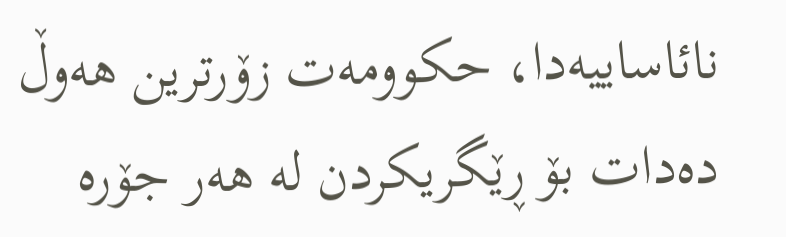نائاساییەدا، حكوومەت زۆرترین هەوڵ دەدات بۆ ڕێگریکردن لە هەر جۆرە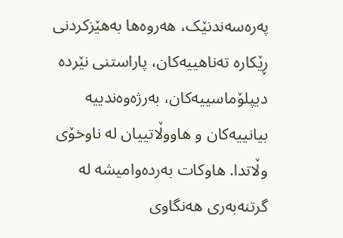پەرەسەندنێک، هەروەها بەهێزکردنی ڕێکارە تەناهییەکان، پاراستنی نێردە دیپلۆماسییەکان، بەرژەوەندییە بیانییەکان و هاووڵاتییان لە ناوخۆی وڵاتدا. هاوکات بەردەوامیشە لە گرتنەبەری هەنگاوی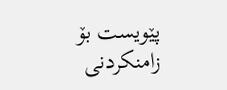پێویست بۆ زامنکردنی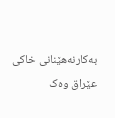بەکارنەهێنانی خاکی عێراق وەک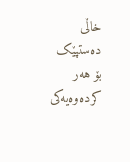خاڵی دەستپێک بۆ هەر کردەوەیەکی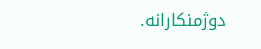دوژمنکارانە.